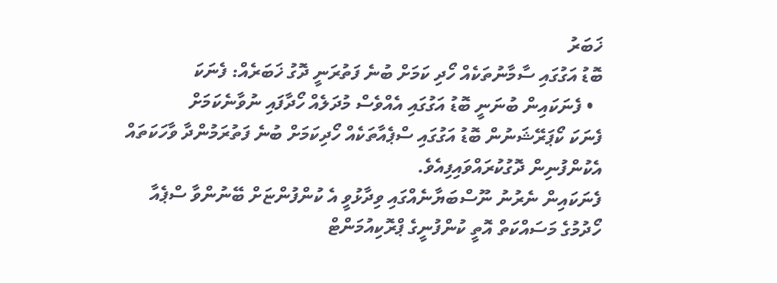ޚަބަރު
ބޮޑު އަގުގައި ސާމާނުތަކެއް ހޯދި ކަމަށް ބުނެ ފަތުރަނީ ދޮގު ޚަބަރެއް: ފެނަކަ
  • ފެނަކައިން ބުނަނީ ބޮޑު އަގުގައި އެއްވެސް މުދަލެއް ހޯދާފައި ނުވާނެކަމަށް
ފެނަކަ ކޯޕަރޭޝަނުން ބޮޑު އަގުގައި ސްޕެއާތަކެއް ހޯދިކަމަށް ބުނެ ފަތުރަމުންދާ ވާހަކަތައް އެކުންފުނިން ދޮގުކުރައްވައިފިއެވެ.
ފެނަކައިން ނެރުނު ނޫސްބަޔާނެއްގައި ވިދާޅުވީ އެ ކުންފުންޏަށް ބޭނުންވާ ސްޕެއާ ހޯދުމުގެ މަސައްކަތް އޮތީ ކުންފުނީގެ ޕްރޮކިއުމަންޓް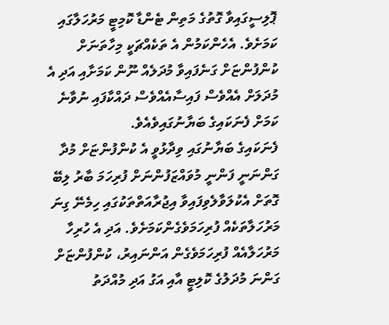ޕޮލިސީގައިވާ ގޮތުގެ މަތިން ޓެންޑާ ކޮމިޓީ މަރުހަލާގައި ކަމަށެވެ. އެހެންކަމުން އެ ތަކެއްޗަކީ މިހާތަނަށް ކުންފުންޏަށް ގަނެފައިވާ މުދަލެއް ނޫން ކަމަށާއި އަދި އެ މުދަލަށް އެއްވެސް ފައިސާއެއްވެސް ދައްކާފައި ނުވާނެ ކަމަށް ފެނަކައިގެ ބަޔާނުގައިވެއެވެ.
ފެނަކައިގެ ބަޔާނުގައި ވިދާޅުވީ އެ ކުންފުންޏަށް މުދާ ގަންނަނީ ފަންނީ މުވައްޒަފުންނަށް ފުރިހަމަ ބާރު ލިބޭ ގޮތަށް އެކުލަވާލެވިފައިވާ އިޖުރާއަތްތަކުގައި ހިމެނޭ ގިނަ މަރުހަލާތަކެއް ފުރިހަމަވެގެންކަމަށެވެ. އަދި އެ ހުރިހާ މަރުހަލާއެއް ފުރިހަމަވެގެން އަންނައިރު، ކުންފުންޏަށް ގަންނަ މުދަލުގެ ކޮލިޓީ އާއި އަގު އަދި މުއްދަތު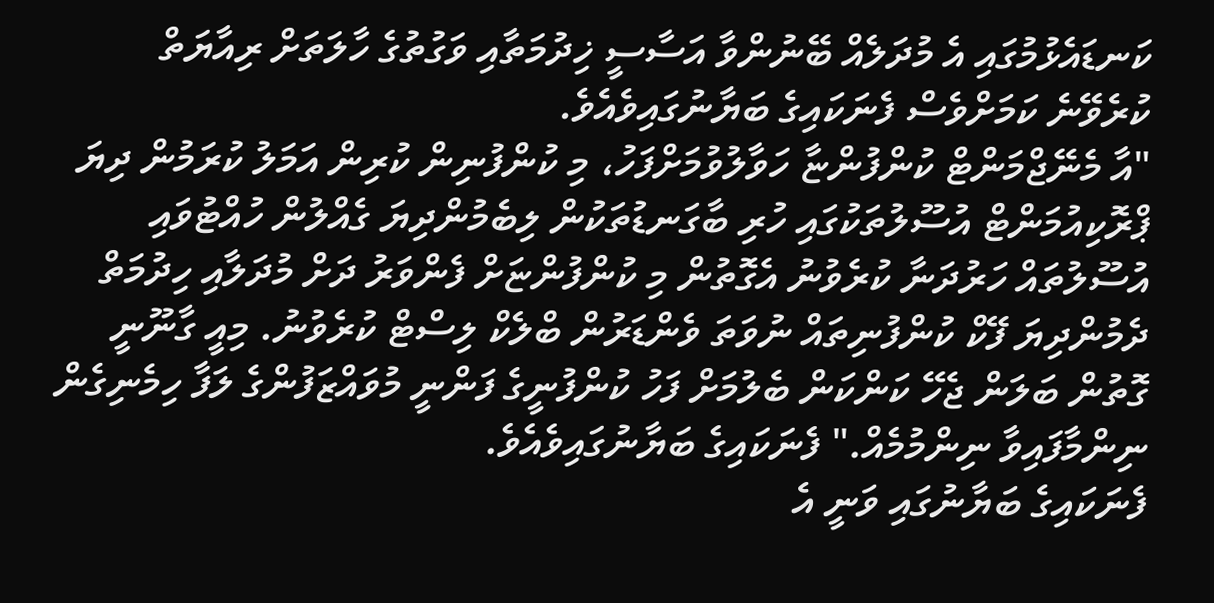ކަނޑައެޅުމުގައި އެ މުދަލެއް ބޭނުންވާ އަސާސީ ޚިދުމަތާއި ވަގުތުގެ ހާލަތަށް ރިއާޔަތް ކުރެވޭނެ ކަމަށްވެސް ފެނަކައިގެ ބަޔާނުގައިވެއެވެ.
"އާ މެނޭޖްމަންޓް ކުންފުންޏާ ހަވާލުވުމަށްފަހު، މި ކުންފުނިން ކުރިން އަމަލު ކުރަމުން ދިޔަ ޕްރޮކިއުމަންޓް އުސޫލުތަކުގައި ހުރި ބާގަނޑުތަކުން ލިބެމުންދިޔަ ގެއްލުން ހުއްޓުވައި އުސޫލުތައް ހަރުދަނާ ކުރެވުނު އެގޮތުން މި ކުންފުންޏަށް ފެންވަރު ދަށް މުދަލާއި ހިދުމަތް ދެމުންދިޔަ ފޭކް ކުންފުނިތައް ނުވަތަ ވެންޑަރުން ބްލެކް ލިސްޓް ކުރެވުނު. މިއީ ގާނޫނީ ގޮތުން ބަލަން ޖެހޭ ކަންކަން ބެލުމަށް ފަހު ކުންފުނީގެ ފަންނީ މުވައްޒަފުންގެ ލަފާ ހިމެނިގެން ނިންމާފައިވާ ނިންމުމެއް." ފެނަކައިގެ ބަޔާނުގައިވެއެވެ.
ފެނަކައިގެ ބަޔާނުގައި ވަނީ އެ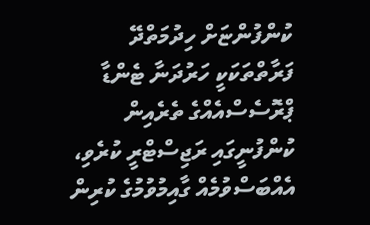ކުންފުންޏަށް ހިދުމަތްދޭ ފަރާތްތަކަކީ ހަރުދަނާ ޓެންޑާ ޕްރޮސެސްއެއްގެ ތެރެއިން ކުންފުނީގައި ރަޖިސްޓްރީ ކުރެވި، އެއްބަސްވުމެއް ގާއިމުވުމުގެ ކުރިން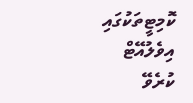ކޮމިޓީތަކުގައި އިވެލުއޭޓް ކުރެވޭ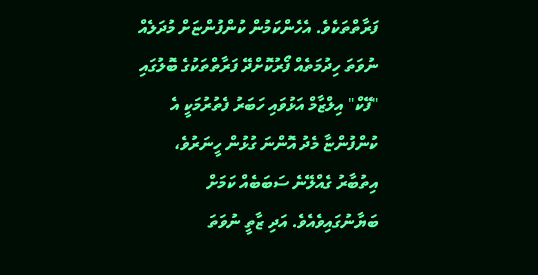ފަރާތްތަކެވެ. އެހެންކަމުން ކުންފުންޏަށް މުދަލެއް ނުވަތަ ހިދުމަތެއް ފޯރުކޮށްދޭ ފަރާތްތަކުގެ ބޮލުގައި "ފޭކް" އިލްޒާމް އަޅުވައި ހަބަރު ފެތުރުމަކީ އެ ކުންފުންޏާ މެދު އޮންނަ ގުޅުން ހީނަރުވެ، އިތުބާރު ގެއްލޭނެ ސަބަބެއް ކަމަށް ބަޔާނުގައިވެއެވެ. އަދި ޒާތީ ނުވަތަ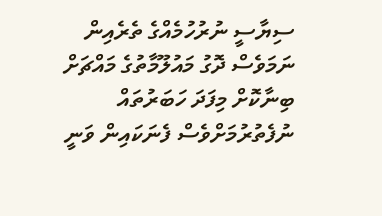ސިޔާސީ ނުރުހުމެއްގެ ތެރެއިން ނަމަވެސް ދޮގު މައުލޫމާތުގެ މައްޗަށް ބިނާކޮށް މިފަދަ ހަބަރުތައް ނުފެތުރުމަށްވެސް ފެނަކައިން ވަނީ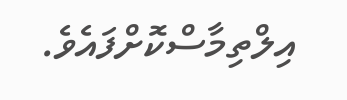އިލްތިމާސްކޮށްފައެވެ.